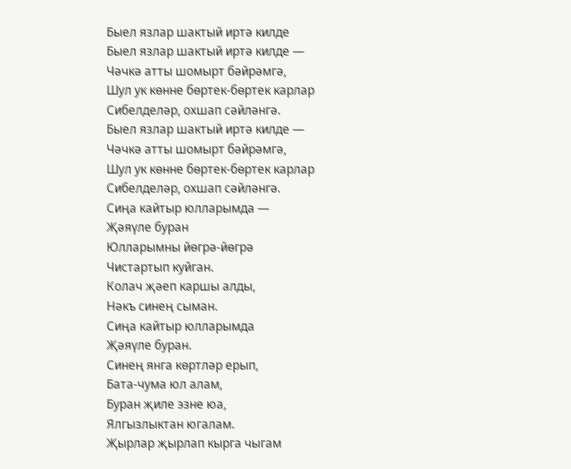Быел язлар шактый иртә килде
Быел язлар шактый иртә килде —
Чәчкә атты шомырт бәйрәмгә,
Шул ук көнне бөртек-бөртек карлар
Сибелделәр, охшап сәйләнгә.
Быел язлар шактый иртә килде —
Чәчкә атты шомырт бәйрәмгә,
Шул ук көнне бөртек-бөртек карлар
Сибелделәр, охшап сәйләнгә.
Сиңа кайтыр юлларымда —
Җәяүле буран
Юлларымны йөгрә-йөгрә
Чистартып куйган.
Колач җәеп каршы алды,
Нәкъ синең сыман.
Сиңа кайтыр юлларымда
Җәяүле буран.
Синең янга көртләр ерып,
Бата-чума юл алам,
Буран җиле эзне юа,
Ялгызлыктан югалам.
Җырлар җырлап кырга чыгам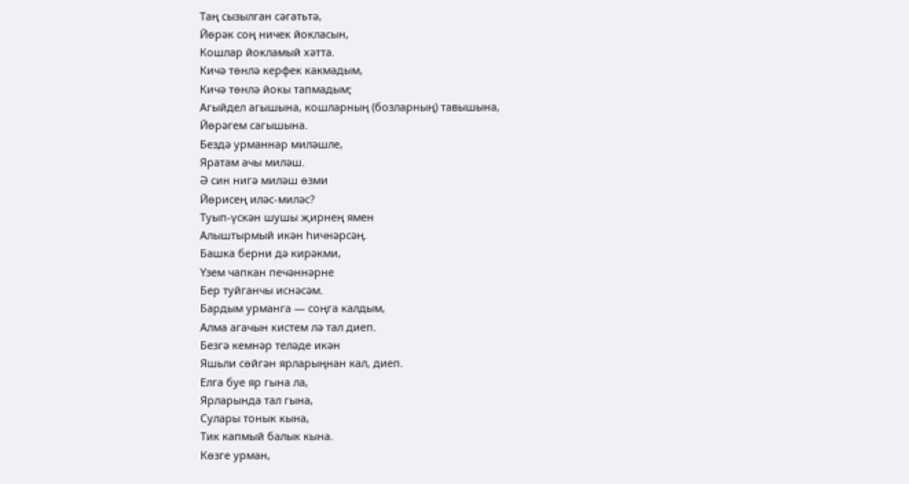Таң сызылган сәгатьтә,
Йөрәк соң ничек йокласын,
Кошлар йокламый хәтта.
Кичә төнлә керфек какмадым,
Кичә төнлә йокы тапмадым;
Агыйдел агышына, кошларның (бозларның) тавышына,
Йөрәгем сагышына.
Бездә урманнар миләшле,
Яратам ачы миләш.
Ә син нигә миләш өзми
Йөрисең иләс-миләс?
Туып-үскән шушы җирнең ямен
Алыштырмый икән һичнәрсәң.
Башка берни дә кирәкми,
Үзем чапкан печәннәрне
Бер туйганчы иснәсәм.
Бардым урманга — соңга калдым,
Алма агачын кистем лә тал диеп.
Безгә кемнәр теләде икән
Яшьли сөйгән ярларыңнан кал, диеп.
Елга буе яр гына ла,
Ярларында тал гына,
Сулары тонык кына,
Тик капмый балык кына.
Көзге урман,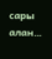сары алан…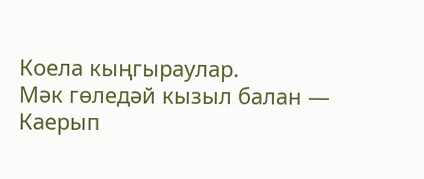Коела кыңгыраулар.
Мәк гөледәй кызыл балан —
Каерып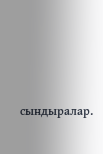сындыралар.